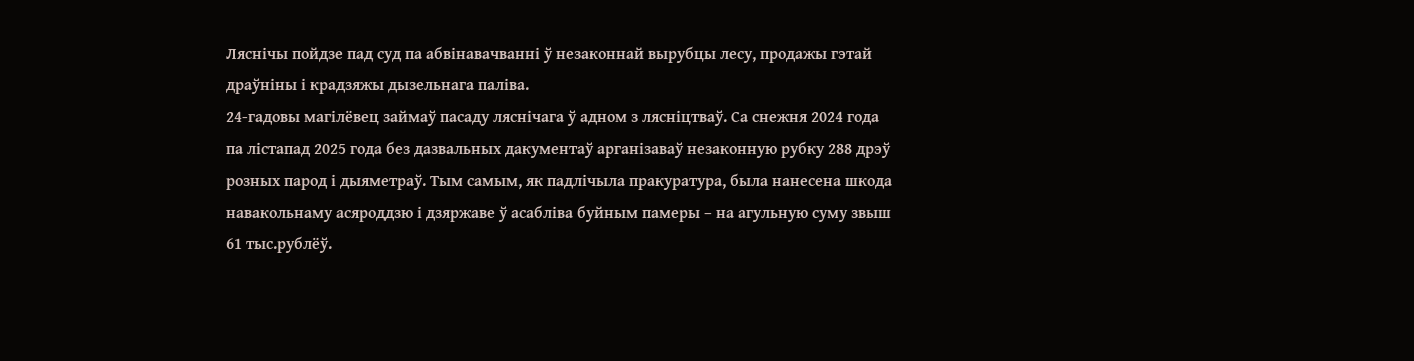Ляснічы пойдзе пад суд па абвінавачванні ў незаконнай вырубцы лесу, продажы гэтай драўніны і крадзяжы дызельнага паліва.
24-гадовы магілёвец займаў пасаду ляснічага ў адном з лясніцтваў. Са снежня 2024 года па лістапад 2025 года без дазвальных дакументаў арганізаваў незаконную рубку 288 дрэў розных парод і дыяметраў. Тым самым, як падлічыла пракуратура, была нанесена шкода навакольнаму асяроддзю і дзяржаве ў асабліва буйным памеры – на агульную суму звыш 61 тыс.рублёў.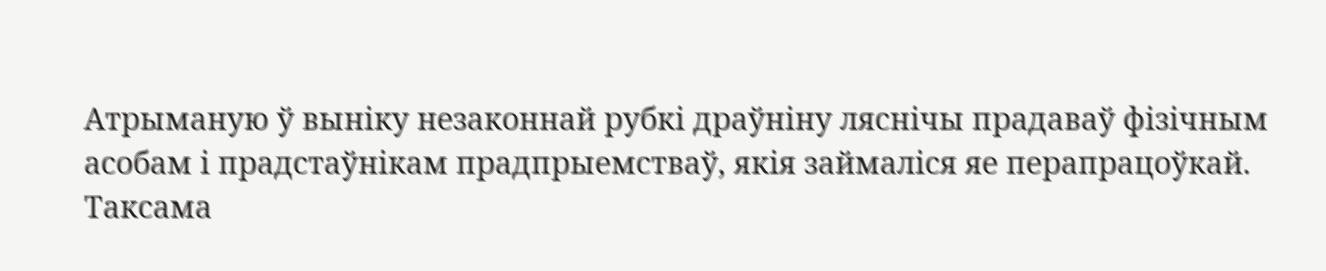Атрыманую ў выніку незаконнай рубкі драўніну ляснічы прадаваў фізічным асобам і прадстаўнікам прадпрыемстваў, якія займаліся яе перапрацоўкай.
Таксама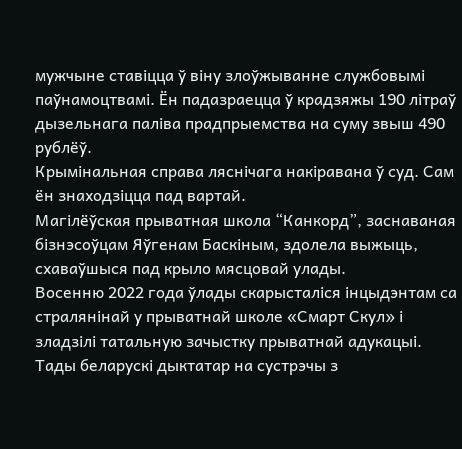мужчыне ставіцца ў віну злоўжыванне службовымі паўнамоцтвамі. Ён падазраецца ў крадзяжы 190 літраў дызельнага паліва прадпрыемства на суму звыш 490 рублёў.
Крымінальная справа ляснічага накіравана ў суд. Сам ён знаходзіцца пад вартай.
Магілёўская прыватная школа “Канкорд”, заснаваная бізнэсоўцам Яўгенам Баскіным, здолела выжыць, схаваўшыся пад крыло мясцовай улады.
Восенню 2022 года ўлады скарысталіся інцыдэнтам са стралянінай у прыватнай школе «Смарт Скул» і зладзілі татальную зачыстку прыватнай адукацыі. Тады беларускі дыктатар на сустрэчы з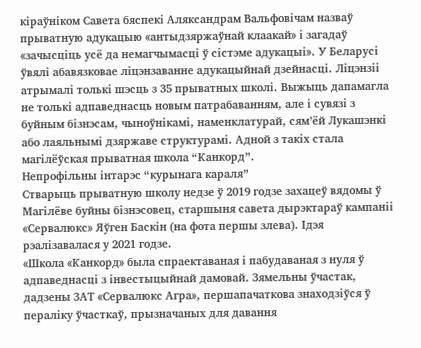кіраўніком Савета бяспекі Аляксандрам Вальфовічам назваў прыватную адукацыю «антыдзяржаўнай клаакай» і загадаў «зачысціць усё да немагчымасці ў сістэме адукацыі». У Беларусі ўвялі абавязковае ліцэнзаванне адукацыйнай дзейнасці. Ліцэнзіі атрымалі толькі шэсць з 35 прыватных школі. Выжыць дапамагла не толькі адпаведнасць новым патрабаванням, але і сувязі з буйным бізнэсам, чыноўнікамі, наменклатурай, сям’ёй Лукашэнкі або лаяльнымі дзяржаве структурамі. Адной з такіх стала магілёўская прыватная школа “Канкорд”.
Непрофільны інтарэс “курынага караля”
Стварыць прыватную школу недзе ў 2019 годзе захацеў вядомы ў Магілёве буйны бізнэсовец, старшыня савета дырэктараў кампаніі «Сервалюкс» Яўген Баскін (на фота першы злева). Ідэя рэалізавалася у 2021 годзе.
«Школа «Канкорд» была спраектаваная і пабудаваная з нуля ў адпаведнасці з інвестыцыйнай дамовай. Зямельны ўчастак, дадзены ЗАТ «Сервалюкс Агра», першапачаткова знаходзіўся ў пераліку ўчасткаў, прызначаных для давання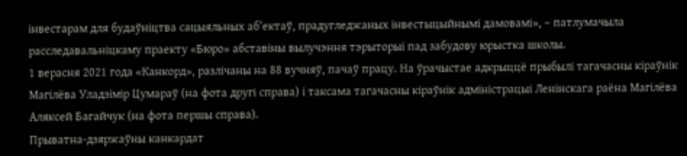інвестарам для будаўніцтва сацыяльных аб’ектаў, прадугледжаных інвестыцыйнымі дамовамі», – патлумачыла расследавальніцкаму праекту «Бюро» абставіны вылучэння тэрыторыі пад забудову юрыстка школы.
1 верасня 2021 года «Канкорд», разлічаны на 88 вучняў, пачаў працу. На ўрачыстае адкрыццё прыбылі тагачасны кіраўнік Магілёва Уладзімір Цумараў (на фота другі справа) і таксама тагачасны кіраўнік адміністрацыі Ленінскага раёна Магілёва Аляксей Багайчук (на фота першы справа).
Прыватна-дзяржаўны канкардат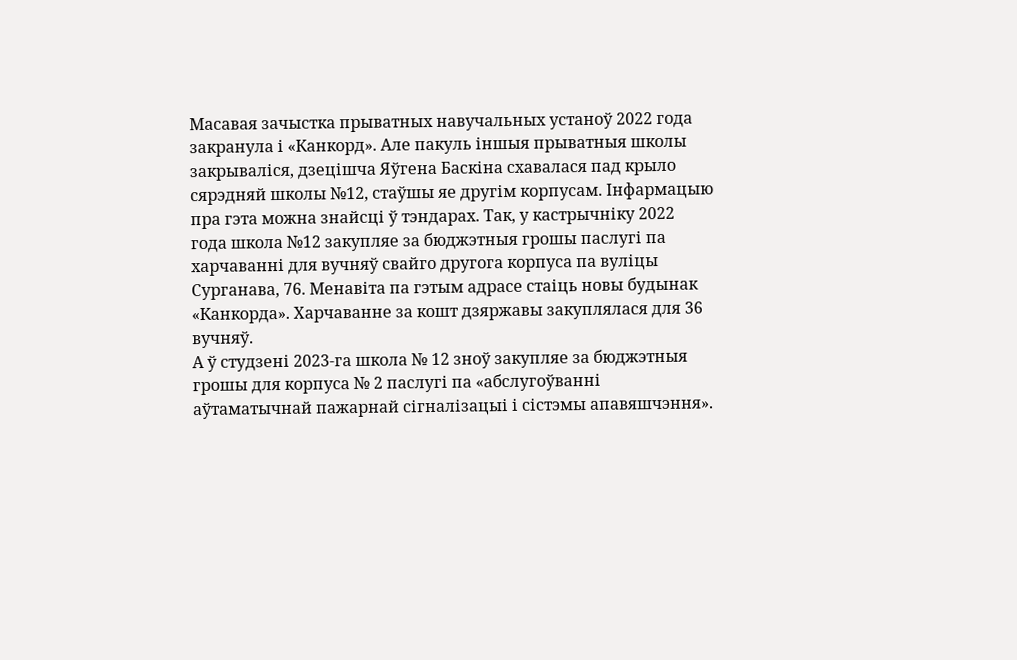Масавая зачыстка прыватных навучальных устаноў 2022 года закранула і «Канкорд». Але пакуль іншыя прыватныя школы закрываліся, дзецішча Яўгена Баскіна схавалася пад крыло сярэдняй школы №12, стаўшы яе другім корпусам. Інфармацыю пра гэта можна знайсці ў тэндарах. Так, у кастрычніку 2022 года школа №12 закупляе за бюджэтныя грошы паслугі па харчаванні для вучняў свайго другога корпуса па вуліцы Сурганава, 76. Менавіта па гэтым адрасе стаіць новы будынак «Канкорда». Харчаванне за кошт дзяржавы закуплялася для 36 вучняў.
А ў студзені 2023-га школа № 12 зноў закупляе за бюджэтныя грошы для корпуса № 2 паслугі па «абслугоўванні аўтаматычнай пажарнай сігналізацыі і сістэмы апавяшчэння».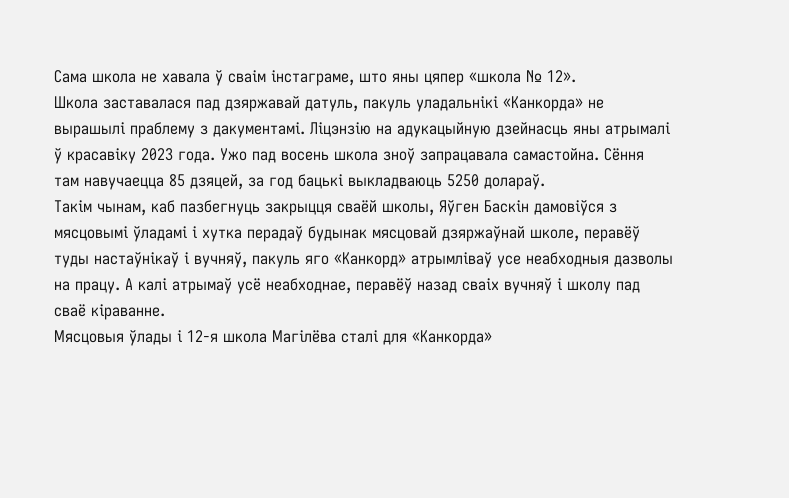Сама школа не хавала ў сваім інстаграме, што яны цяпер «школа № 12».
Школа заставалася пад дзяржавай датуль, пакуль уладальнікі «Канкорда» не вырашылі праблему з дакументамі. Ліцэнзію на адукацыйную дзейнасць яны атрымалі ў красавіку 2023 года. Ужо пад восень школа зноў запрацавала самастойна. Сёння там навучаецца 85 дзяцей, за год бацькі выкладваюць 5250 долараў.
Такім чынам, каб пазбегнуць закрыцця сваёй школы, Яўген Баскін дамовіўся з мясцовымі ўладамі і хутка перадаў будынак мясцовай дзяржаўнай школе, перавёў туды настаўнікаў і вучняў, пакуль яго «Канкорд» атрымліваў усе неабходныя дазволы на працу. А калі атрымаў усё неабходнае, перавёў назад сваіх вучняў і школу пад сваё кіраванне.
Мясцовыя ўлады і 12-я школа Магілёва сталі для «Канкорда»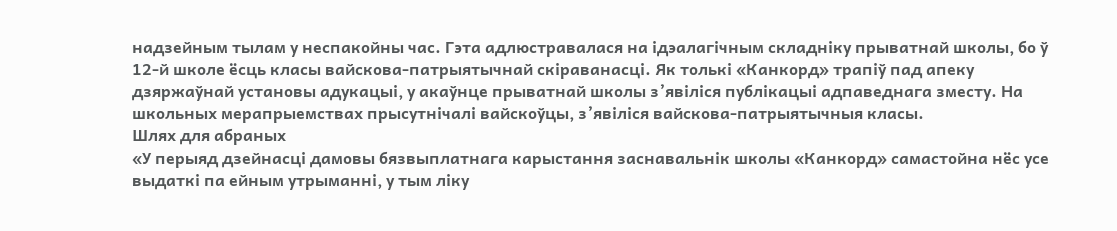надзейным тылам у неспакойны час. Гэта адлюстравалася на ідэалагічным складніку прыватнай школы, бо ў 12-й школе ёсць класы вайскова-патрыятычнай скіраванасці. Як толькі «Канкорд» трапіў пад апеку дзяржаўнай установы адукацыі, у акаўнце прыватнай школы з’явіліся публікацыі адпаведнага зместу. На школьных мерапрыемствах прысутнічалі вайскоўцы, з’явіліся вайскова-патрыятычныя класы.
Шлях для абраных
«У перыяд дзейнасці дамовы бязвыплатнага карыстання заснавальнік школы «Канкорд» самастойна нёс усе выдаткі па ейным утрыманні, у тым ліку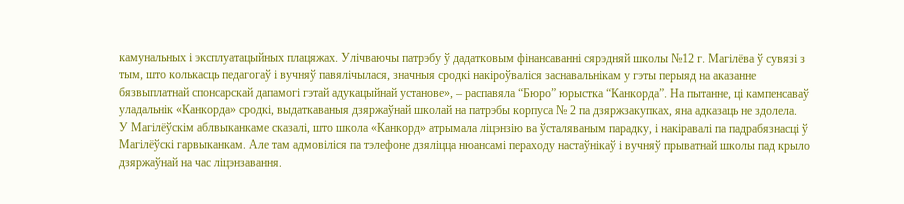камунальных і эксплуатацыйных плацяжах. Улічваючы патрэбу ў дадатковым фінансаванні сярэдняй школы №12 г. Магілёва ў сувязі з тым, што колькасць педагогаў і вучняў павялічылася, значныя сродкі накіроўваліся заснавальнікам у гэты перыяд на аказанне бязвыплатнай спонсарскай дапамогі гэтай адукацыйнай установе», – распавяла “Бюро” юрыстка “Канкорда”. На пытанне, ці кампенсаваў уладальнік «Канкорда» сродкі, выдаткаваныя дзяржаўнай школай на патрэбы корпуса № 2 па дзяржзакупках, яна адказаць не здолела.
У Магілёўскім аблвыканкаме сказалі, што школа «Канкорд» атрымала ліцэнзію ва ўсталяваным парадку, і накіравалі па падрабязнасці ў Магілёўскі гарвыканкам. Але там адмовіліся па тэлефоне дзяліцца нюансамі пераходу настаўнікаў і вучняў прыватнай школы пад крыло дзяржаўнай на час ліцэнзавання.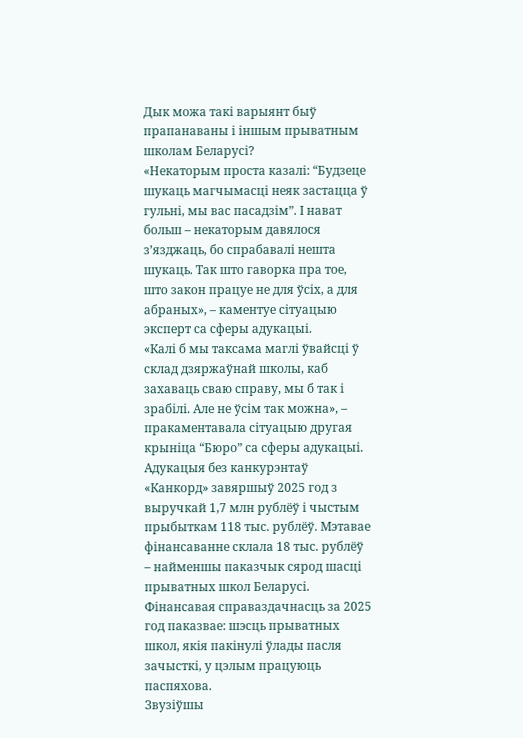Дык можа такі варыянт быў прапанаваны і іншым прыватным школам Беларусі?
«Некаторым проста казалі: “Будзеце шукаць магчымасці неяк застацца ў гульні, мы вас пасадзім”. І нават больш – некаторым давялося з’язджаць, бо спрабавалі нешта шукаць. Так што гаворка пра тое, што закон працуе не для ўсіх, а для абраных», – каментуе сітуацыю эксперт са сферы адукацыі.
«Калі б мы таксама маглі ўвайсці ў склад дзяржаўнай школы, каб захаваць сваю справу, мы б так і зрабілі. Але не ўсім так можна», – пракаментавала сітуацыю другая крыніца “Бюро” са сферы адукацыі.
Адукацыя без канкурэнтаў
«Канкорд» завяршыў 2025 год з выручкай 1,7 млн рублёў і чыстым прыбыткам 118 тыс. рублёў. Мэтавае фінансаванне склала 18 тыс. рублёў – найменшы паказчык сярод шасці прыватных школ Беларусі.
Фінансавая справаздачнасць за 2025 год паказвае: шэсць прыватных школ, якія пакінулі ўлады пасля зачысткі, у цэлым працуюць паспяхова.
Звузіўшы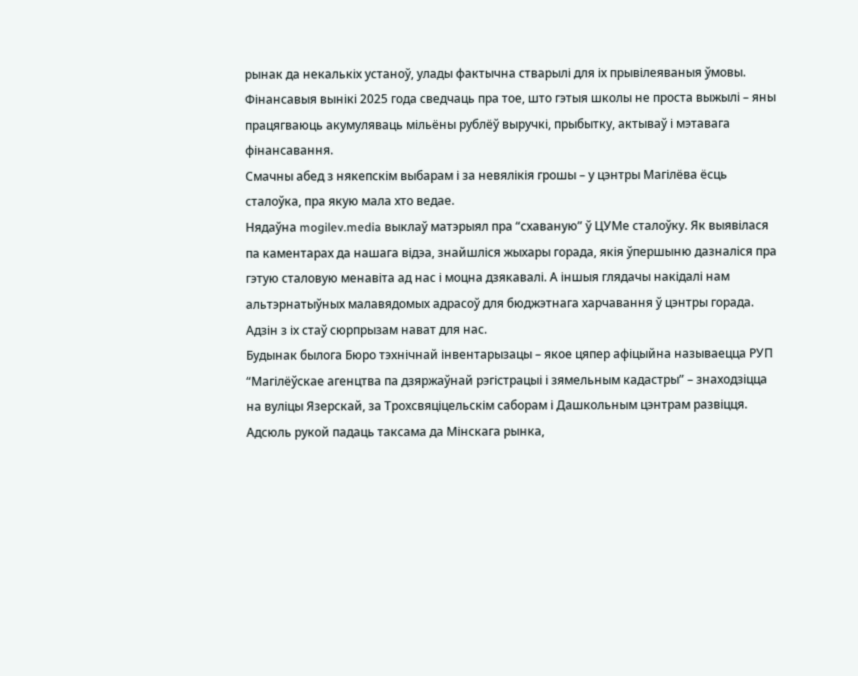рынак да некалькіх устаноў, улады фактычна стварылі для іх прывілеяваныя ўмовы. Фінансавыя вынікі 2025 года сведчаць пра тое, што гэтыя школы не проста выжылі – яны працягваюць акумуляваць мільёны рублёў выручкі, прыбытку, актываў і мэтавага фінансавання.
Смачны абед з някепскім выбарам і за невялікія грошы – у цэнтры Магілёва ёсць сталоўка, пра якую мала хто ведае.
Нядаўна mogilev.media выклаў матэрыял пра “схаваную” ў ЦУМе сталоўку. Як выявілася па каментарах да нашага відэа, знайшліся жыхары горада, якія ўпершыню дазналіся пра гэтую сталовую менавіта ад нас і моцна дзякавалі. А іншыя глядачы накідалі нам альтэрнатыўных малавядомых адрасоў для бюджэтнага харчавання ў цэнтры горада. Адзін з іх стаў сюрпрызам нават для нас.
Будынак былога Бюро тэхнічнай інвентарызацы – якое цяпер афіцыйна называецца РУП “Магілёўскае агенцтва па дзяржаўнай рэгістрацыі і зямельным кадастры” – знаходзіцца на вуліцы Язерскай, за Трохсвяціцельскім саборам і Дашкольным цэнтрам развіцця. Адсюль рукой падаць таксама да Мінскага рынка,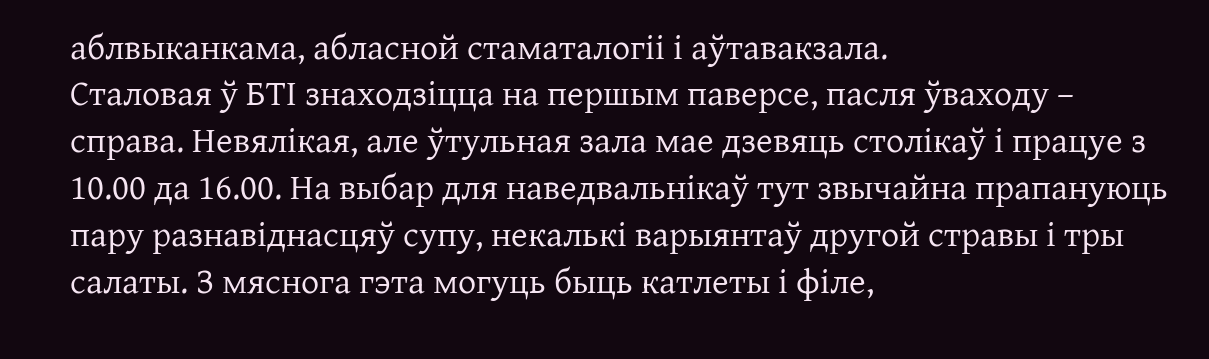аблвыканкама, абласной стаматалогіі і аўтавакзала.
Сталовая ў БТІ знаходзіцца на першым паверсе, пасля ўваходу – справа. Невялікая, але ўтульная зала мае дзевяць столікаў і працуе з 10.00 да 16.00. На выбар для наведвальнікаў тут звычайна прапануюць пару разнавіднасцяў супу, некалькі варыянтаў другой стравы і тры салаты. З мяснога гэта могуць быць катлеты і філе,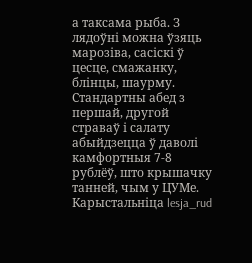а таксама рыба. З лядоўні можна ўзяць марозіва, сасіскі ў цесце, смажанку, блінцы, шаурму.
Стандартны абед з першай, другой страваў і салату абыйдзецца ў даволі камфортныя 7-8 рублёў, што крышачку танней, чым у ЦУМе.
Карыстальніца lesja_rud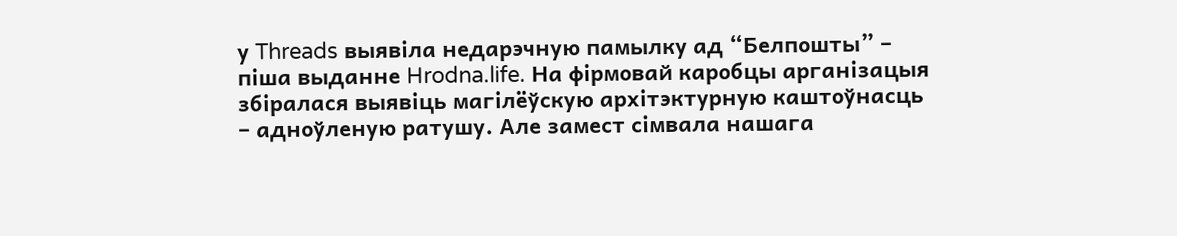у Threads выявіла недарэчную памылку ад “Белпошты” – піша выданне Hrodna.life. На фірмовай каробцы арганізацыя збіралася выявіць магілёўскую архітэктурную каштоўнасць – адноўленую ратушу. Але замест сімвала нашага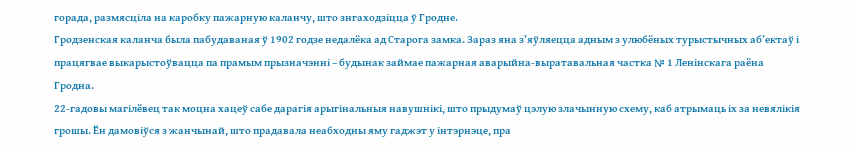горада, размясціла на каробку пажарную каланчу, што знгаходзіцца ў Гродне.
Гродзенская каланча была пабудаваная ў 1902 годзе недалёка ад Старога замка. Зараз яна з’яўляецца адным з улюбёных турыстычных аб’ектаў і працягвае выкарыстоўвацца па прамым прызначэнні – будынак займае пажарная аварыйна-выратавальная частка № 1 Ленінскага раёна Гродна.
22-гадовы магілёвец так моцна хацеў сабе дарагія арыгінальныя навушнікі, што прыдумаў цэлую злачынную схему, каб атрымаць іх за невялікія грошы. Ён дамовіўся з жанчынай, што прадавала неабходны яму гаджэт у інтэрнэце, пра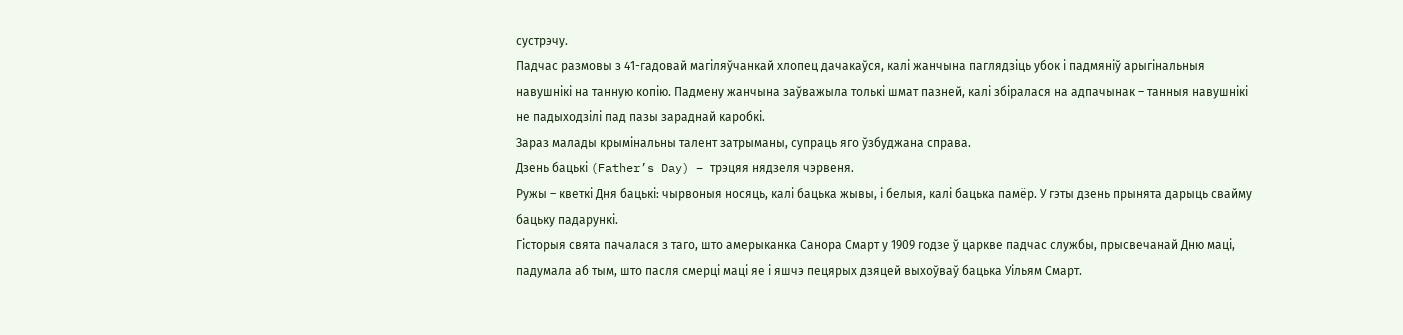сустрэчу.
Падчас размовы з 41-гадовай магіляўчанкай хлопец дачакаўся, калі жанчына паглядзіць убок і падмяніў арыгінальныя навушнікі на танную копію. Падмену жанчына заўважыла толькі шмат пазней, калі збіралася на адпачынак – танныя навушнікі не падыходзілі пад пазы зараднай каробкі.
Зараз малады крымінальны талент затрыманы, супраць яго ўзбуджана справа.
Дзень бацькі (Father’s Day) – трэцяя нядзеля чэрвеня.
Ружы – кветкі Дня бацькі: чырвоныя носяць, калі бацька жывы, і белыя, калі бацька памёр. У гэты дзень прынята дарыць свайму бацьку падарункі.
Гісторыя свята пачалася з таго, што амерыканка Санора Смарт у 1909 годзе ў царкве падчас службы, прысвечанай Дню маці, падумала аб тым, што пасля смерці маці яе і яшчэ пецярых дзяцей выхоўваў бацька Уільям Смарт.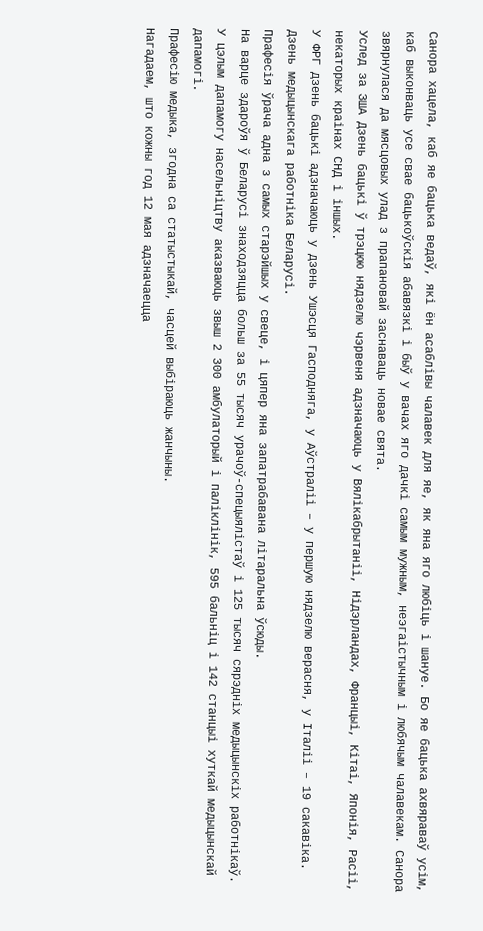Санора хацела, каб яе бацька ведаў, які ён асаблівы чалавек для яе, як яна яго любіць і шануе. Бо яе бацька ахвяраваў усім, каб выконваць усе свае бацькоўскія абавязкі і быў у вачах яго дачкі самым мужным, неэгаістычным і любячым чалавекам. Санора звярнулася да мясцовых улад з прапановай заснаваць новае свята.
Услед за ЗША Дзень бацькі ў трэцюю нядзелю чэрвеня адзначаюць у Вялікабрытаніі, Нідэрландах, Францыі, Кітаі, Японія, Расіі, некаторых краінах СНД і іншых.
У ФРГ дзень бацькі адзначаюць у дзень Ушэсця Гасподняга, у Аўстраліі – у першую нядзелю верасня, у Італіі – 19 сакавіка.
Дзень медыцынскага работніка Беларусі.
Прафесія ўрача адна з самых старэйшых у свеце, і цяпер яна запатрабавана літаральна ўсюды.
На варце здароўя ў Беларусі знаходзяцца больш за 55 тысяч урачоў-спецыялістаў і 125 тысяч сярэдніх медыцынскіх работнікаў.
У цэлым дапамогу насельніцтву аказваюць звыш 2 300 амбулаторый і паліклінік, 595 бальніц і 142 станцыі хуткай медыцынскай дапамогі.
Прафесію медыка, згодна са статыстыкай, часцей выбіраюць жанчыны.
Нагадаем, што кожны год 12 мая адзначаецца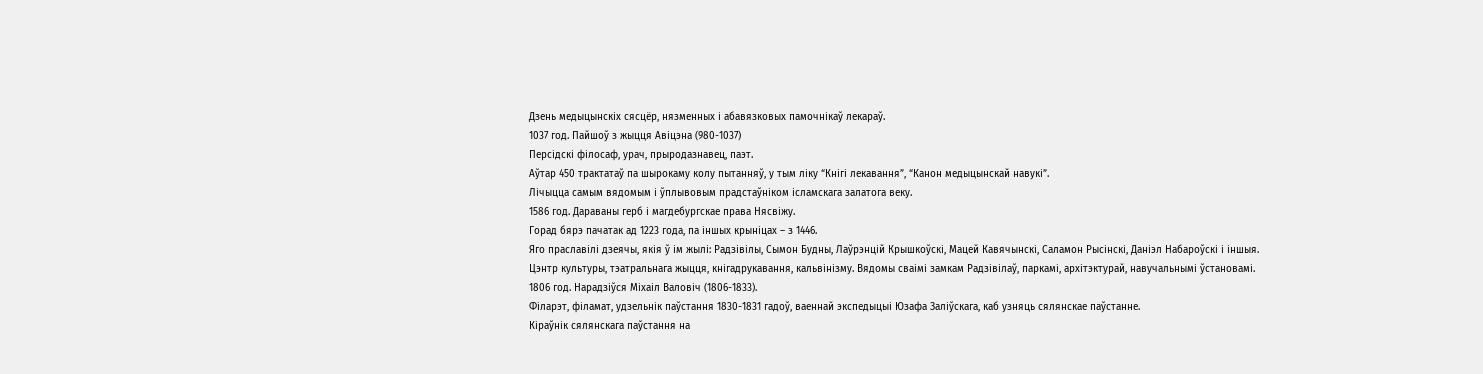Дзень медыцынскіх сясцёр, нязменных і абавязковых памочнікаў лекараў.
1037 год. Пайшоў з жыцця Авіцэна (980-1037)
Персідскі філосаф, урач, прыродазнавец, паэт.
Аўтар 450 трактатаў па шырокаму колу пытанняў, у тым ліку “Кнігі лекавання”, “Канон медыцынскай навукі”.
Лічыцца самым вядомым і ўплывовым прадстаўніком ісламскага залатога веку.
1586 год. Дараваны герб і магдебургскае права Нясвіжу.
Горад бярэ пачатак ад 1223 года, па іншых крыніцах – з 1446.
Яго праславілі дзеячы, якія ў ім жылі: Радзівілы, Сымон Будны, Лаўрэнцій Крышкоўскі, Мацей Кавячынскі, Саламон Рысінскі, Даніэл Набароўскі і іншыя.
Цэнтр культуры, тэатральнага жыцця, кнігадрукавання, кальвінізму. Вядомы сваімі замкам Радзівілаў, паркамі, архітэктурай, навучальнымі ўстановамі.
1806 год. Нарадзіўся Міхаіл Валовіч (1806-1833).
Філарэт, філамат, удзельнік паўстання 1830-1831 гадоў, ваеннай экспедыцыі Юзафа Заліўскага, каб узняць сялянскае паўстанне.
Кіраўнік сялянскага паўстання на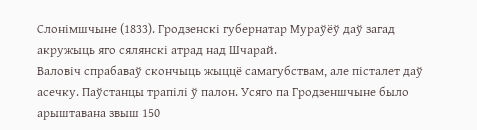Слонімшчыне (1833). Гродзенскі губернатар Мураўёў даў загад акружыць яго сялянскі атрад над Шчарай.
Валовіч спрабаваў скончыць жыццё самагубствам, але пісталет даў асечку. Паўстанцы трапілі ў палон. Усяго па Гродзеншчыне было арыштавана звыш 150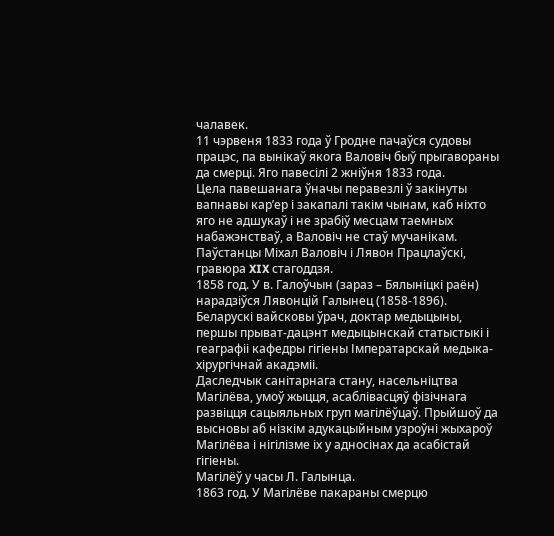чалавек.
11 чэрвеня 1833 года ў Гродне пачаўся судовы працэс, па вынікаў якога Валовіч быў прыгавораны да смерці. Яго павесілі 2 жніўня 1833 года.
Цела павешанага ўначы перавезлі ў закінуты вапнавы кар’ер і закапалі такім чынам, каб ніхто яго не адшукаў і не зрабіў месцам таемных набажэнстваў, а Валовіч не стаў мучанікам.
Паўстанцы Міхал Валовіч і Лявон Працлаўскі, гравюра XIX стагоддзя.
1858 год. У в. Галоўчын (зараз – Бялыніцкі раён) нарадзіўся Лявонцій Галынец (1858-1896).
Беларускі вайсковы ўрач, доктар медыцыны, першы прыват-дацэнт медыцынскай статыстыкі і геаграфіі кафедры гігіены Імператарскай медыка-хірургічнай акадэміі.
Даследчык санітарнага стану, насельніцтва Магілёва, умоў жыцця, асаблівасцяў фізічнага развіцця сацыяльных груп магілёўцаў. Прыйшоў да высновы аб нізкім адукацыйным узроўні жыхароў Магілёва і нігілізме іх у адносінах да асабістай гігіены.
Магілёў у часы Л. Галынца.
1863 год. У Магілёве пакараны смерцю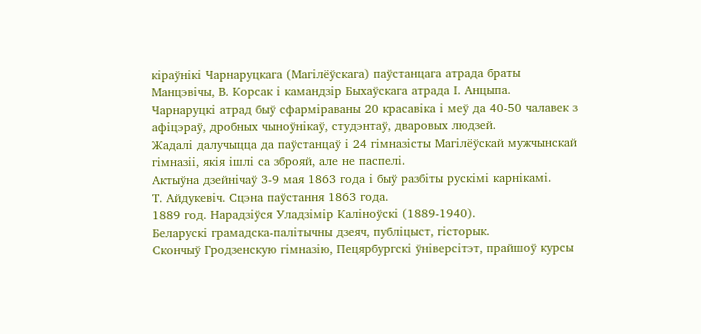кіраўнікі Чарнаруцкага (Магілёўскага) паўстанцага атрада браты Манцэвічы, В. Корсак і камандзір Быхаўскага атрада І. Анцыпа.
Чарнаруцкі атрад быў сфарміраваны 20 красавіка і меў да 40-50 чалавек з афіцэраў, дробных чыноўнікаў, студэнтаў, дваровых людзей.
Жадалі далучыцца да паўстанцаў і 24 гімназісты Магiлёўскай мужчынскай гімназіі, якія ішлі са зброяй, але не паспелі.
Актыўна дзейнічаў 3-9 мая 1863 года і быў разбіты рускімі карнікамі.
Т. Айдукевіч. Сцэна паўстання 1863 года.
1889 год. Нарадзіўся Уладзімір Каліноўскі (1889-1940).
Беларускі грамадска-палітычны дзеяч, публіцыст, гісторык.
Скончыў Гродзенскую гімназію, Пецярбургскі ўніверсітэт, прайшоў курсы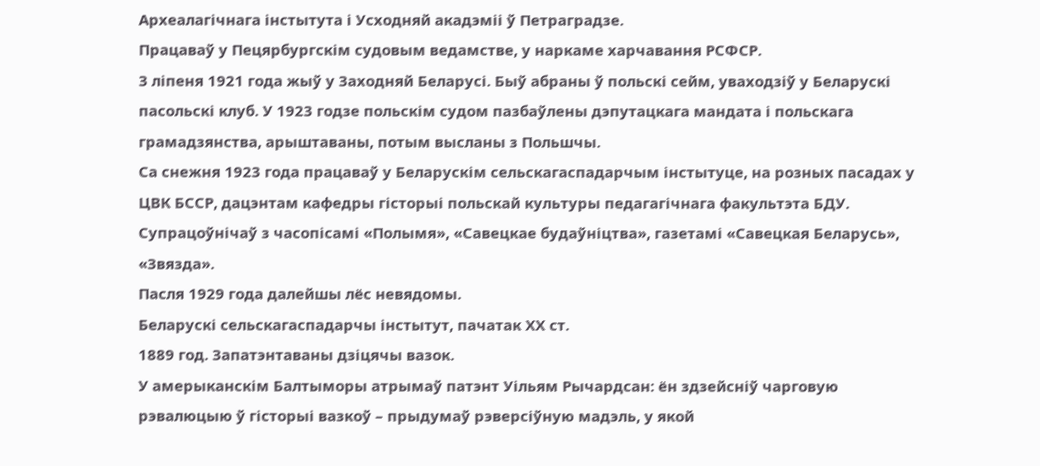Археалагічнага інстытута і Усходняй акадэміі ў Петраградзе.
Працаваў у Пецярбургскім судовым ведамстве, у наркаме харчавання РСФСР.
З ліпеня 1921 года жыў у Заходняй Беларусі. Быў абраны ў польскі сейм, уваходзіў у Беларускі пасольскі клуб. У 1923 годзе польскім судом пазбаўлены дэпутацкага мандата і польскага грамадзянства, арыштаваны, потым высланы з Польшчы.
Са снежня 1923 года працаваў у Беларускім сельскагаспадарчым інстытуце, на розных пасадах у ЦВК БССР, дацэнтам кафедры гісторыі польскай культуры педагагічнага факультэта БДУ. Супрацоўнічаў з часопісамі «Полымя», «Савецкае будаўніцтва», газетамі «Савецкая Беларусь», «Звязда».
Пасля 1929 года далейшы лёс невядомы.
Беларускі сельскагаспадарчы інстытут, пачатак ХХ ст.
1889 год. Запатэнтаваны дзіцячы вазок.
У амерыканскім Балтыморы атрымаў патэнт Уільям Рычардсан: ён здзейсніў чарговую рэвалюцыю ў гісторыі вазкоў – прыдумаў рэверсіўную мадэль, у якой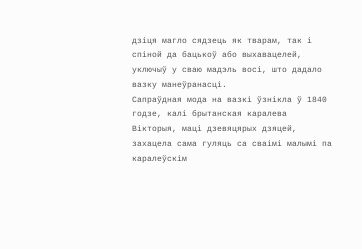дзіця магло сядзець як тварам, так і спіной да бацькоў або выхавацелей, уключыў у сваю мадэль восі, што дадало вазку манеўранасці.
Сапраўдная мода на вазкі ўзнікла ў 1840 годзе, калі брытанская каралева Вікторыя, маці дзевяцярых дзяцей, захацела сама гуляць са сваімі малымі па каралеўскім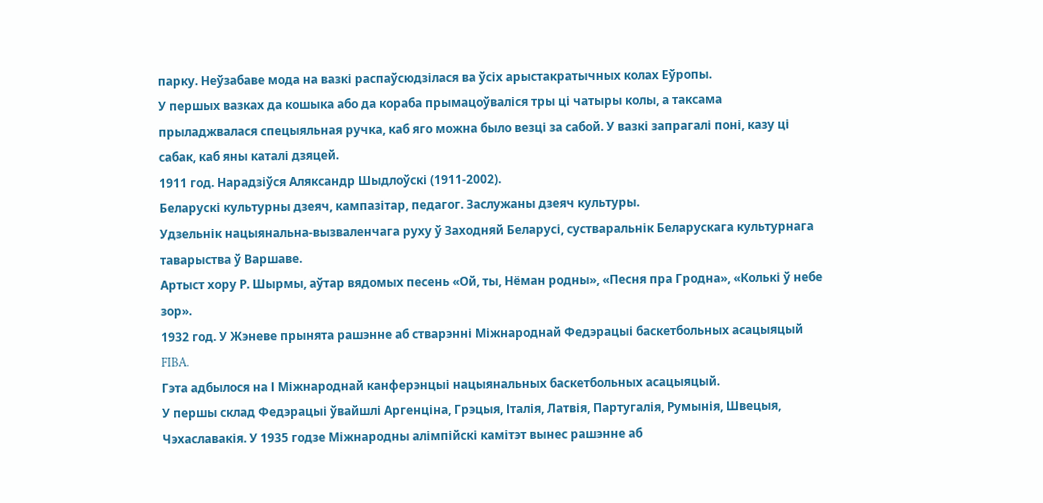парку. Неўзабаве мода на вазкі распаўсюдзілася ва ўсіх арыстакратычных колах Еўропы.
У першых вазках да кошыка або да кораба прымацоўваліся тры ці чатыры колы, а таксама прыладжвалася спецыяльная ручка, каб яго можна было везці за сабой. У вазкі запрагалі поні, казу ці сабак, каб яны каталі дзяцей.
1911 год. Нарадзіўся Аляксандр Шыдлоўскі (1911-2002).
Беларускі культурны дзеяч, кампазітар, педагог. Заслужаны дзеяч культуры.
Удзельнік нацыянальна-вызваленчага руху ў Заходняй Беларусі, сустваральнік Беларускага культурнага таварыства ў Варшаве.
Артыст хору Р. Шырмы, аўтар вядомых песень «Ой, ты, Нёман родны», «Песня пра Гродна», «Колькі ў небе зор».
1932 год. У Жэневе прынята рашэнне аб стварэнні Міжнароднай Федэрацыі баскетбольных асацыяцый FIBA.
Гэта адбылося на І Міжнароднай канферэнцыі нацыянальных баскетбольных асацыяцый.
У першы склад Федэрацыі ўвайшлі Аргенціна, Грэцыя, Італія, Латвія, Партугалія, Румынія, Швецыя, Чэхаславакія. У 1935 годзе Міжнародны алімпійскі камітэт вынес рашэнне аб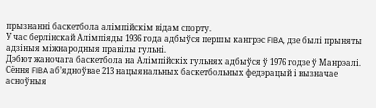прызнанні баскетбола алімпійскім відам спорту.
У час берлінскай Алімпіяды 1936 года адбыўся першы кангрэс FIBA, дзе былі прыняты адзіныя міжнародныя правілы гульні.
Дэбют жаночага баскетбола на Алімпійскіх гульнях адбыўся ў 1976 годзе ў Манрэалі.
Сёння FIBA аб’ядноўвае 213 нацыянальных баскетбольных федэрацый і вызначае асноўныя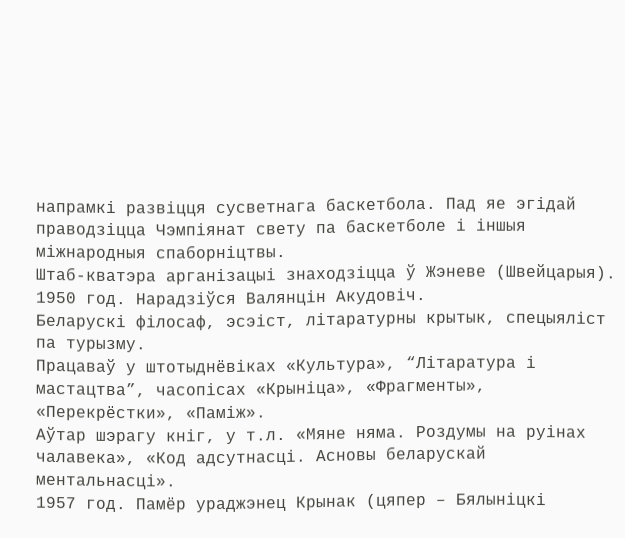напрамкі развіцця сусветнага баскетбола. Пад яе эгідай праводзіцца Чэмпіянат свету па баскетболе і іншыя міжнародныя спаборніцтвы.
Штаб-кватэра арганізацыі знаходзіцца ў Жэневе (Швейцарыя).
1950 год. Нарадзіўся Валянцін Акудовіч.
Беларускі філосаф, эсэіст, літаратурны крытык, спецыяліст па турызму.
Працаваў у штотыднёвіках «Культура», “Літаратура і мастацтва”, часопісах «Крыніца», «Фрагменты», «Перекрёстки», «Паміж».
Аўтар шэрагу кніг, у т.л. «Мяне няма. Роздумы на руінах чалавека», «Код адсутнасці. Асновы беларускай ментальнасці».
1957 год. Памёр ураджэнец Крынак (цяпер – Бялыніцкі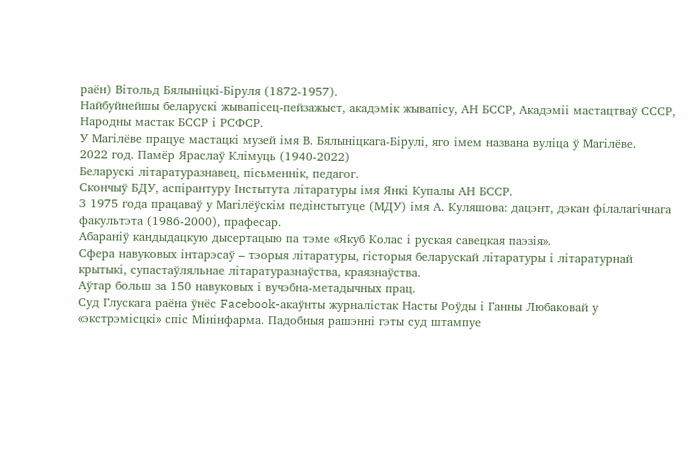раён) Вітольд Бялыніцкі-Біруля (1872-1957).
Найбуйнейшы беларускі жывапісец-пейзажыст, акадэмік жывапісу, АН БССР, Акадэміі мастацтваў СССР, Народны мастак БССР і РСФСР.
У Магілёве працуе мастацкі музей імя В. Бялыніцкага-Бірулі, яго імем названа вуліца ў Магілёве.
2022 год. Памёр Яраслаў Клімуць (1940-2022)
Беларускі літаратуразнавец, пісьменнік, педагог.
Скончыў БДУ, аспірантуру Інстытута літаратуры імя Янкі Купалы АН БССР.
З 1975 года працаваў у Магілёўскім педінстытуце (МДУ) імя А. Куляшова: дацэнт, дэкан філалагічнага факультэта (1986-2000), прафесар.
Абараніў кандыдацкую дысертацыю па тэме «Якуб Колас і руская савецкая паэзія».
Сфера навуковых інтарэсаў – тэорыя літаратуры, гісторыя беларускай літаратуры і літаратурнай крытыкі, супастаўляльнае літаратуразнаўства, краязнаўства.
Аўтар больш за 150 навуковых і вучэбна-метадычных прац.
Суд Глускага раёна ўнёс Facebook-акаўнты журналістак Насты Роўды і Ганны Любаковай у «экстрэмісцкі» спіс Мінінфарма. Падобныя рашэнні гэты суд штампуе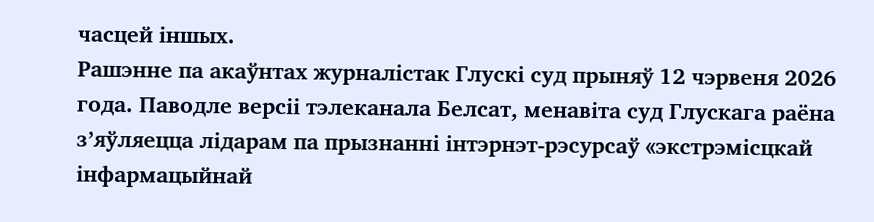часцей іншых.
Рашэнне па акаўнтах журналістак Глускі суд прыняў 12 чэрвеня 2026 года. Паводле версіі тэлеканала Белсат, менавіта суд Глускага раёна з’яўляецца лідарам па прызнанні інтэрнэт-рэсурсаў «экстрэмісцкай інфармацыйнай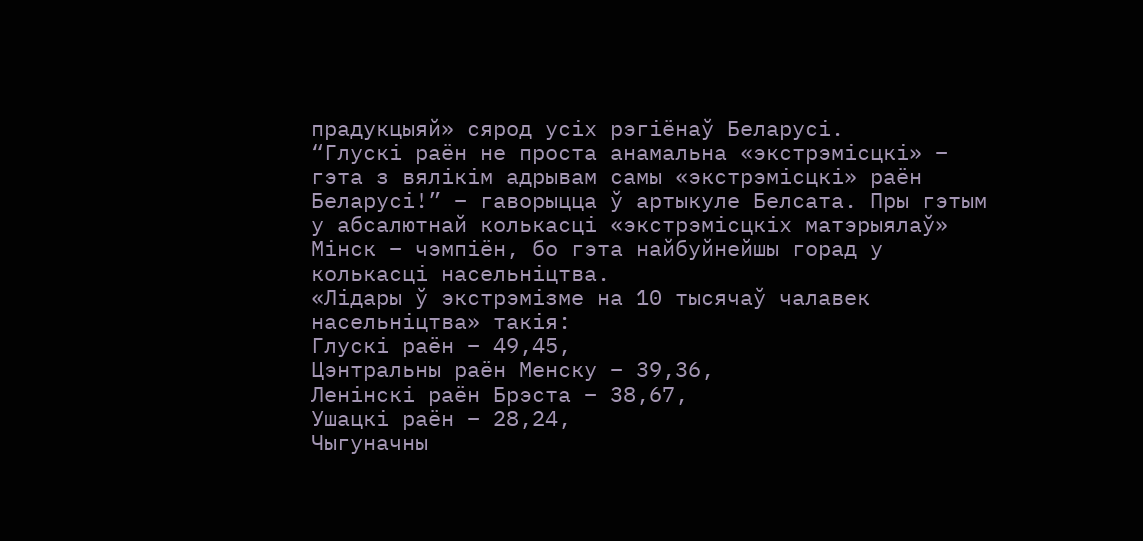прадукцыяй» сярод усіх рэгіёнаў Беларусі.
“Глускі раён не проста анамальна «экстрэмісцкі» – гэта з вялікім адрывам самы «экстрэмісцкі» раён Беларусі!” – гаворыцца ў артыкуле Белсата. Пры гэтым у абсалютнай колькасці «экстрэмісцкіх матэрыялаў» Мінск – чэмпіён, бо гэта найбуйнейшы горад у колькасці насельніцтва.
«Лідары ў экстрэмізме на 10 тысячаў чалавек насельніцтва» такія:
Глускі раён – 49,45,
Цэнтральны раён Менску – 39,36,
Ленінскі раён Брэста – 38,67,
Ушацкі раён – 28,24,
Чыгуначны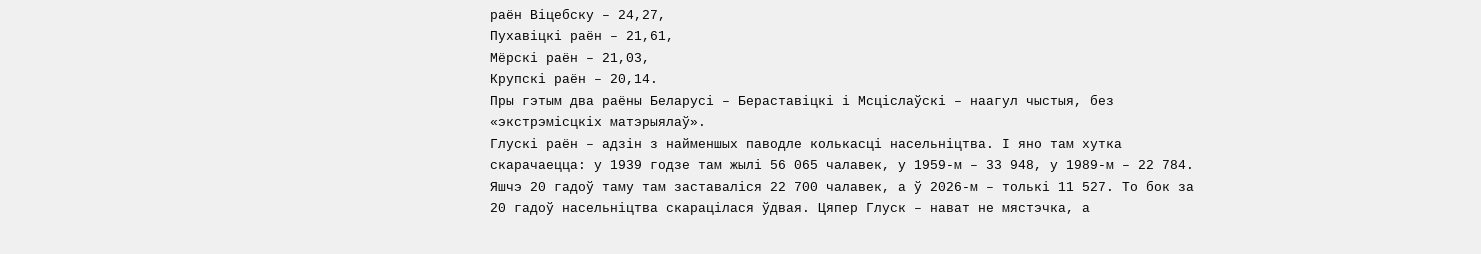раён Віцебску – 24,27,
Пухавіцкі раён – 21,61,
Мёрскі раён – 21,03,
Крупскі раён – 20,14.
Пры гэтым два раёны Беларусі – Бераставіцкі і Мсціслаўскі – наагул чыстыя, без «экстрэмісцкіх матэрыялаў».
Глускі раён – адзін з найменшых паводле колькасці насельніцтва. І яно там хутка скарачаецца: у 1939 годзе там жылі 56 065 чалавек, у 1959-м – 33 948, у 1989-м – 22 784. Яшчэ 20 гадоў таму там заставаліся 22 700 чалавек, а ў 2026-м – толькі 11 527. То бок за 20 гадоў насельніцтва скарацілася ўдвая. Цяпер Глуск – нават не мястэчка, а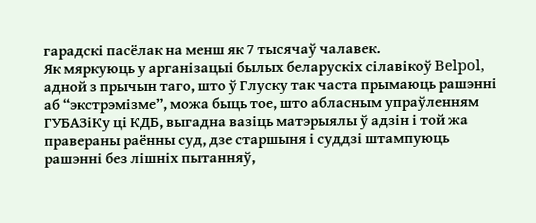гарадскі пасёлак на менш як 7 тысячаў чалавек.
Як мяркуюць у арганізацыі былых беларускіх сілавікоў Belpol, адной з прычын таго, што ў Глуску так часта прымаюць рашэнні аб “экстрэмізме”, можа быць тое, што абласным упраўленням ГУБАЗіКу ці КДБ, выгадна вазіць матэрыялы ў адзін і той жа правераны раённы суд, дзе старшыня і суддзі штампуюць рашэнні без лішніх пытанняў,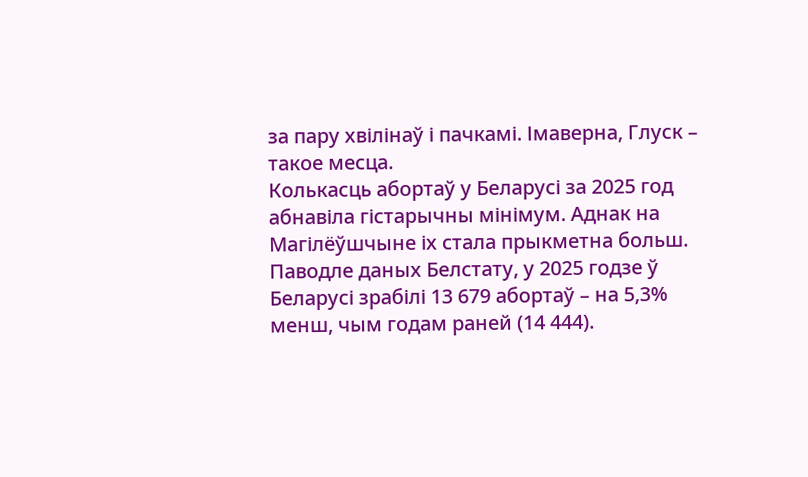за пару хвілінаў і пачкамі. Імаверна, Глуск – такое месца.
Колькасць абортаў у Беларусі за 2025 год абнавіла гістарычны мінімум. Аднак на Магілёўшчыне іх стала прыкметна больш.
Паводле даных Белстату, у 2025 годзе ў Беларусі зрабілі 13 679 абортаў – на 5,3% менш, чым годам раней (14 444).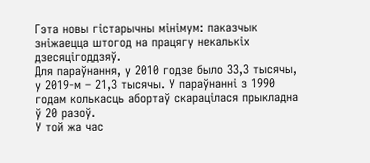Гэта новы гістарычны мінімум: паказчык зніжаецца штогод на працягу некалькіх дзесяцігоддзяў.
Для параўнання, у 2010 годзе было 33,3 тысячы, у 2019‑м – 21,3 тысячы. У параўнанні з 1990 годам колькасць абортаў скарацілася прыкладна ў 20 разоў.
У той жа час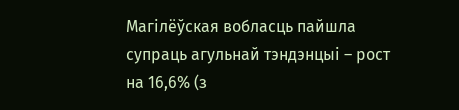Магілёўская вобласць пайшла супраць агульнай тэндэнцыі – рост на 16,6% (з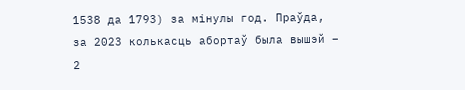1538 да 1793) за мінулы год. Праўда, за 2023 колькасць абортаў была вышэй – 2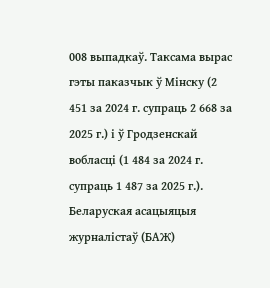008 выпадкаў. Таксама вырас гэты паказчык ў Мінску (2 451 за 2024 г. супраць 2 668 за 2025 г.) і ў Гродзенскай вобласці (1 484 за 2024 г. супраць 1 487 за 2025 г.).
Беларуская асацыяцыя журналістаў (БАЖ)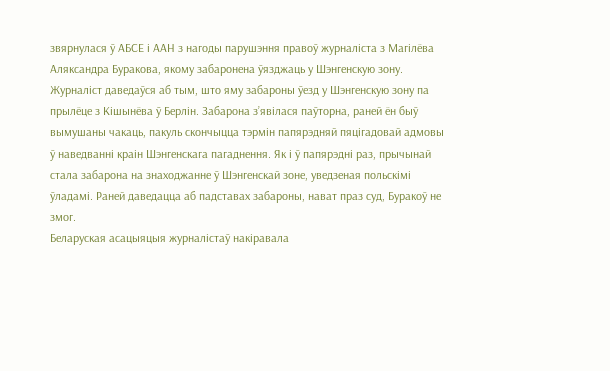звярнулася ў АБСЕ і ААН з нагоды парушэння правоў журналіста з Магілёва Аляксандра Буракова, якому забаронена ўязджаць у Шэнгенскую зону.
Журналіст даведаўся аб тым, што яму забароны ўезд у Шэнгенскую зону па прылёце з Кішынёва ў Берлін. Забарона з’явілася паўторна, раней ён быў вымушаны чакаць, пакуль скончыцца тэрмін папярэдняй пяцігадовай адмовы ў наведванні краін Шэнгенскага пагаднення. Як і ў папярэдні раз, прычынай стала забарона на знаходжанне ў Шэнгенскай зоне, уведзеная польскімі ўладамі. Раней даведацца аб падставах забароны, нават праз суд, Буракоў не змог.
Беларуская асацыяцыя журналістаў накіравала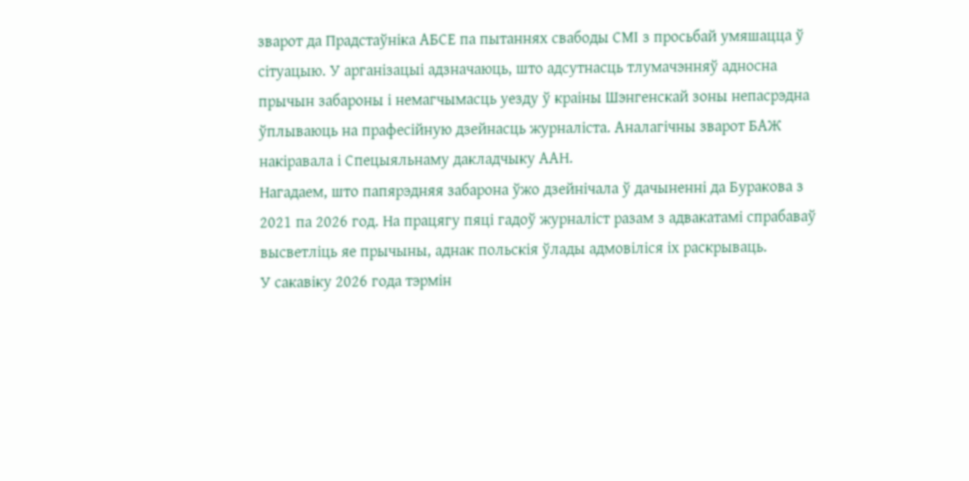зварот да Прадстаўніка АБСЕ па пытаннях свабоды СМІ з просьбай умяшацца ў сітуацыю. У арганізацыі адзначаюць, што адсутнасць тлумачэнняў адносна прычын забароны і немагчымасць уезду ў краіны Шэнгенскай зоны непасрэдна ўплываюць на прафесійную дзейнасць журналіста. Аналагічны зварот БАЖ накіравала і Спецыяльнаму дакладчыку ААН.
Нагадаем, што папярэдняя забарона ўжо дзейнічала ў дачыненні да Буракова з 2021 па 2026 год. На працягу пяці гадоў журналіст разам з адвакатамі спрабаваў высветліць яе прычыны, аднак польскія ўлады адмовіліся іх раскрываць.
У сакавіку 2026 года тэрмін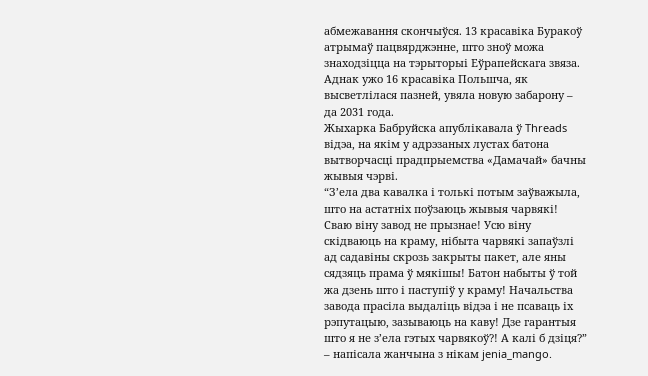абмежавання скончыўся. 13 красавіка Буракоў атрымаў пацвярджэнне, што зноў можа знаходзіцца на тэрыторыі Еўрапейскага звяза. Аднак ужо 16 красавіка Польшча, як высветлілася пазней, увяла новую забарону – да 2031 года.
Жыхарка Бабруйска апублікавала ў Threads відэа, на якім у адрэзаных лустах батона вытворчасці прадпрыемства «Дамачай» бачны жывыя чэрві.
“З’ела два кавалка і толькі потым заўважыла, што на астатніх поўзаюць жывыя чарвякі! Сваю віну завод не прызнае! Усю віну скідваюць на краму, нібыта чарвякі запаўзлі ад садавіны скрозь закрыты пакет, але яны сядзяць прама ў мякішы! Батон набыты ў той жа дзень што і паступіў у краму! Начальства завода прасіла выдаліць відэа і не псаваць іх рэпутацыю, зазываюць на каву! Дзе гарантыя што я не з’ела гэтых чарвякоў?! А калі б дзіця?” – напісала жанчына з нікам jenia_mango.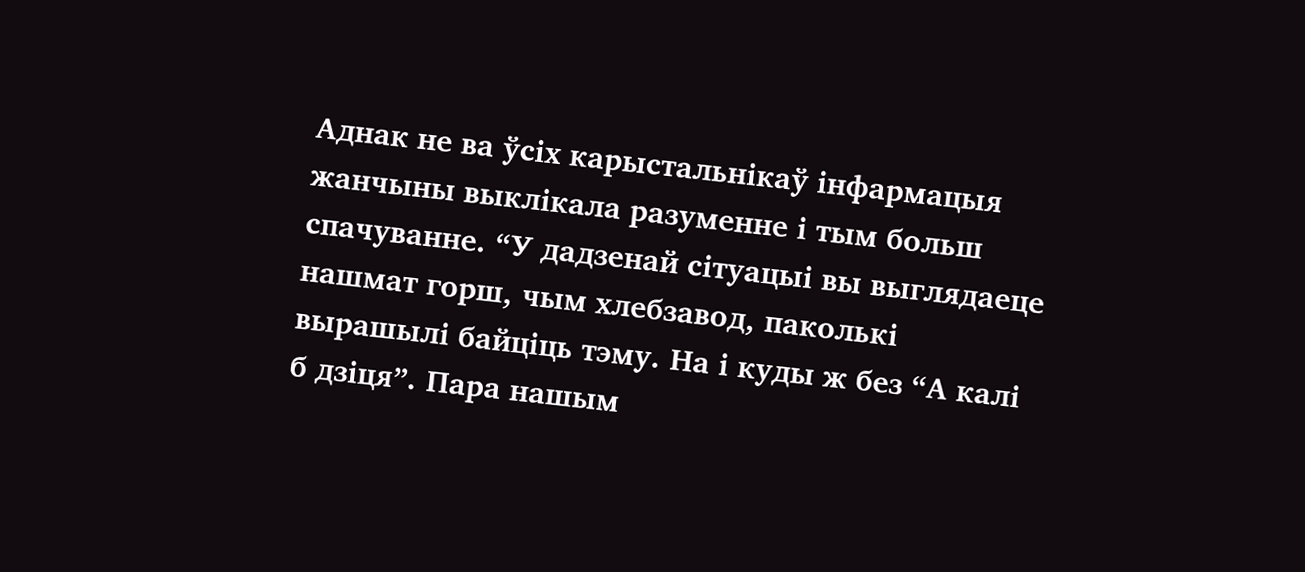Аднак не ва ўсіх карыстальнікаў інфармацыя жанчыны выклікала разуменне і тым больш спачуванне. “У дадзенай сітуацыі вы выглядаеце нашмат горш, чым хлебзавод, паколькі вырашылі байціць тэму. На і куды ж без “А калі б дзіця”. Пара нашым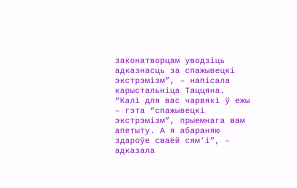законатворцам уводзіць адказнасць за спажывецкі экстрэмізм”, – напісала карыстальніца Таццяна.
“Калі для вас чарвякі ў ежы – гэта “спажывецкі экстрэмізм”, прыемнага вам апетыту. А я абараняю здароўе сваёй сям’і”, – адказала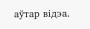аўтар відэа.